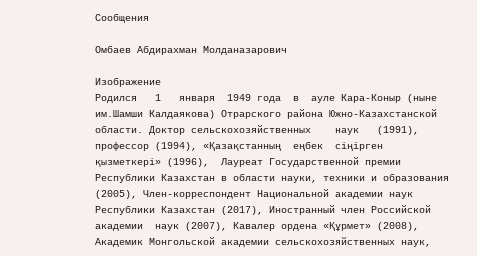Сообщения

Омбаев Абдирахман Молданазарович

Изображение
Родился   1   января  1949 года  в  ауле Кара-Коныр (ныне  им.Шамши Калдаякова) Отрарского района Южно-Казахстанской   области. Доктор сельскохозяйственных    наук   (1991),   профессор (1994), «Қазақстанның  еңбек  сіңірген     қызметкері» (1996),  Лауреат Государственной премии Республики Казахстан в области науки, техники и образования (2005), Член-корреспондент Национальной академии наук Республики Казахстан (2017), Иностранный член Российской академии  наук (2007), Кавалер ордена «Құрмет» (2008), Академик Монгольской академии сельскохозяйственных наук,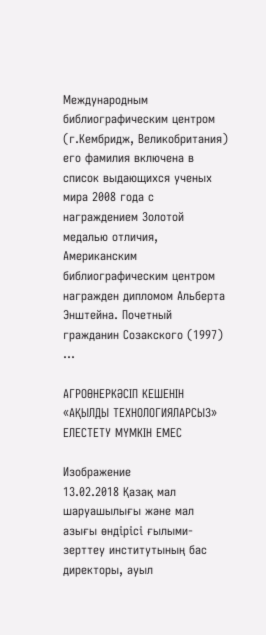Международным библиографическим центром  (г.Кембридж, Великобритания) его фамилия включена в список выдающихся ученых мира 2008 года с награждением Золотой медалью отличия, Американским библиографическим центром награжден дипломом Альберта Энштейна. Почетный гражданин Созакского (1997) ...

АГРОӨНЕРКӘСІП КЕШЕНІН «АҚЫЛДЫ ТЕХНОЛОГИЯЛАРСЫЗ» ЕЛЕСТЕТУ МҮМКІН ЕМЕС

Изображение
13.02.2018 Қазақ мал шаруашылығы және мал азығы өндірісі ғылыми-зерттеу институтының бас директоры, ауыл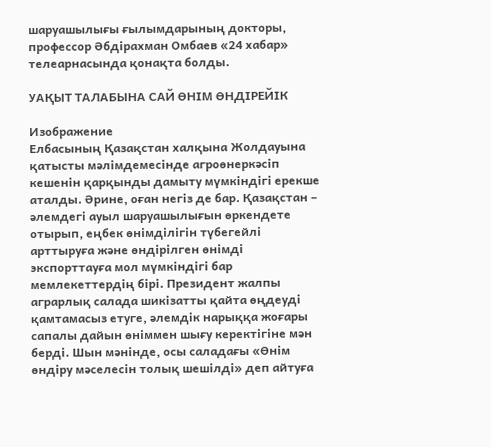шаруашылығы ғылымдарының докторы, профессор Әбдірахман Омбаев «24 хабар» телеарнасында қонақта болды.

УАҚЫТ ТАЛАБЫНА САЙ ӨНІМ ӨНДІРЕЙІК

Изображение
Елбасының Қазақстан халқына Жолдауына қатысты мәлімдемесінде агроөнеркәсіп кешенін қарқынды дамыту мүмкіндігі ерекше аталды. Әрине, оған негіз де бар. Қазақстан – әлемдегі ауыл шаруашылығын өркендете отырып, еңбек өнімділігін түбегейлі арттыруға және өндірілген өнімді экспорттауға мол мүмкіндігі бар мемлекеттердің бірі. Президент жалпы аграрлық салада шикізатты қайта өңдеуді қамтамасыз етуге, әлемдік нарыққа жоғары сапалы дайын өніммен шығу керектігіне мән берді. Шын мәнінде, осы саладағы «Өнім өндіру мәселесін толық шешілді» деп айтуға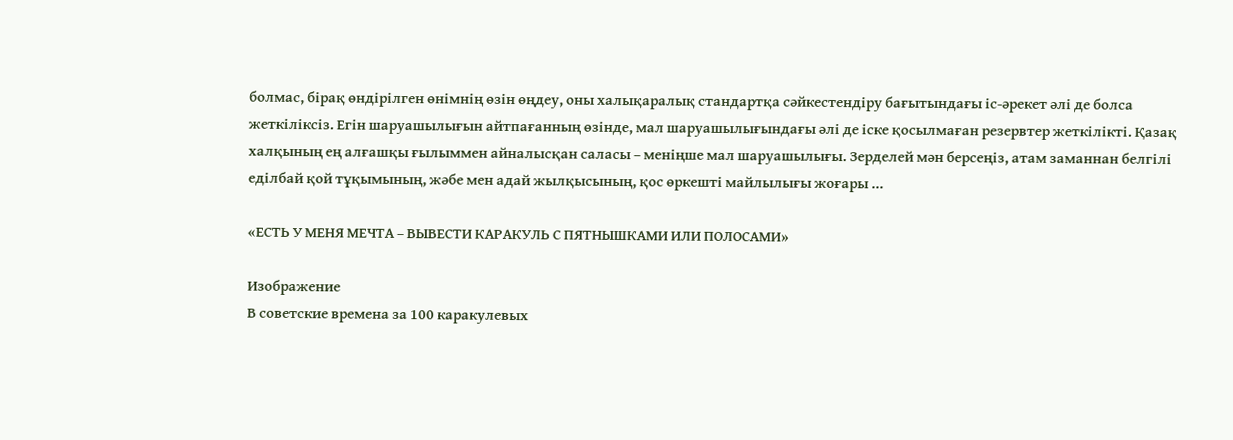болмас, бірақ өндірілген өнімнің өзін өңдеу, оны халықаралық стандартқа сәйкестендіру бағытындағы іс-әрекет әлі де болса жеткіліксіз. Егін шаруашылығын айтпағанның өзінде, мал шаруашылығындағы әлі де іске қосылмаған резервтер жеткілікті. Қазақ халқының ең алғашқы ғылыммен айналысқан саласы – меніңше мал шаруашылығы. Зерделей мән берсеңіз, атам заманнан белгілі еділбай қой тұқымының, жәбе мен адай жылқысының, қос өркешті майлылығы жоғары ...

«ЕСТЬ У МЕНЯ МЕЧТА – ВЫВЕСТИ КАРАКУЛЬ С ПЯТНЫШКАМИ ИЛИ ПОЛОСАМИ»

Изображение
В советские времена за 100 каракулевых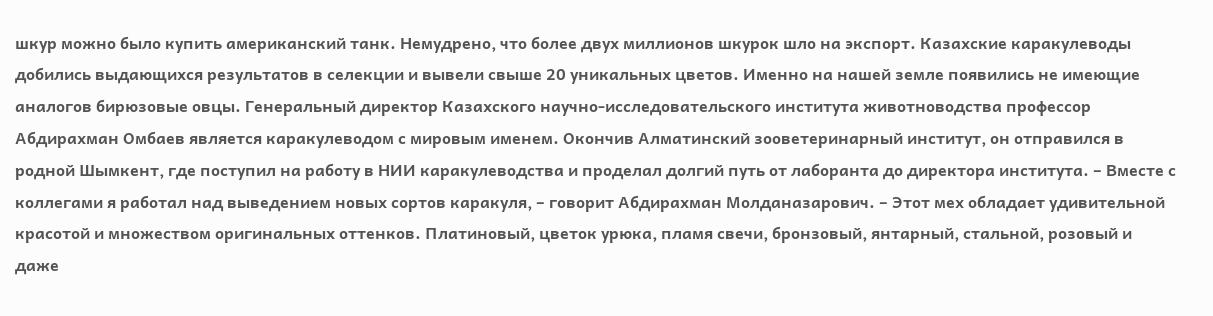шкур можно было купить американский танк. Немудрено, что более двух миллионов шкурок шло на экспорт. Казахские каракулеводы добились выдающихся результатов в селекции и вывели свыше 20 уникальных цветов. Именно на нашей земле появились не имеющие аналогов бирюзовые овцы. Генеральный директор Казахского научно-исследовательского института животноводства профессор Абдирахман Омбаев является каракулеводом с мировым именем. Окончив Алматинский зооветеринарный институт, он отправился в родной Шымкент, где поступил на работу в НИИ каракулеводства и проделал долгий путь от лаборанта до директора института. – Вместе с коллегами я работал над выведением новых сортов каракуля, – говорит Абдирахман Молданазарович. – Этот мех обладает удивительной красотой и множеством оригинальных оттенков. Платиновый, цветок урюка, пламя свечи, бронзовый, янтарный, стальной, розовый и даже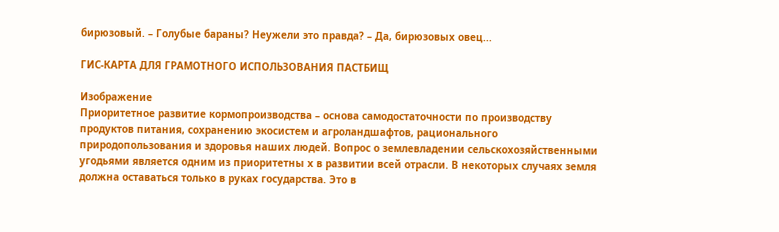бирюзовый. – Голубые бараны? Неужели это правда? – Да, бирюзовых овец...

ГИС-КАРТА ДЛЯ ГРАМОТНОГО ИСПОЛЬЗОВАНИЯ ПАСТБИЩ

Изображение
Приоритетное развитие кормопроизводства – основа самодостаточности по производству продуктов питания, сохранению экосистем и агроландшафтов, рационального природопользования и здоровья наших людей. Вопрос о землевладении сельскохозяйственными угодьями является одним из приоритетны х в развитии всей отрасли. В некоторых случаях земля должна оставаться только в руках государства. Это в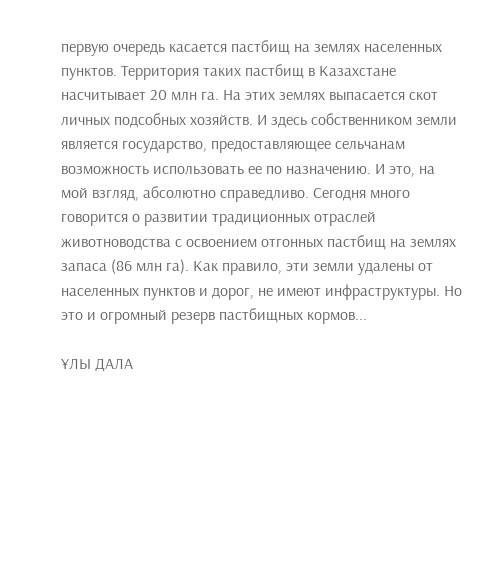первую очередь касается пастбищ на землях населенных пунктов. Территория таких пастбищ в Казахстане насчитывает 20 млн га. На этих землях выпасается скот личных подсобных хозяйств. И здесь собственником земли является государство, предоставляющее сельчанам возможность использовать ее по назначению. И это, на мой взгляд, абсолютно справедливо. Сегодня много говорится о развитии традиционных отраслей животноводства с освоением отгонных пастбищ на землях запаса (86 млн га). Как правило, эти земли удалены от населенных пунктов и дорог, не имеют инфраструктуры. Но это и огромный резерв пастбищных кормов...

ҰЛЫ ДАЛА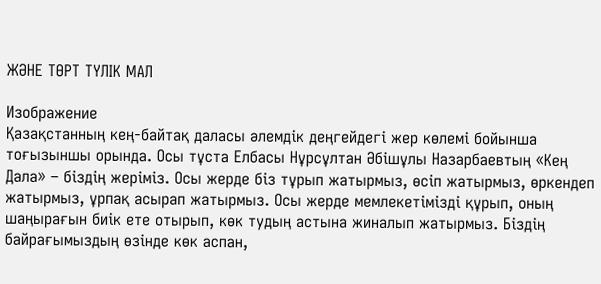ЖӘНЕ ТӨРТ ТҮЛІК МАЛ

Изображение
Қазақстанның кең-байтақ даласы әлемдік деңгейдегі жер көлемі бойынша тоғызыншы орында. Осы тұста Елбасы Нұрсұлтан Әбішұлы Назарбаевтың «Кең Дала» – біздің жеріміз. Осы жерде біз тұрып жатырмыз, өсіп жатырмыз, өркендеп жатырмыз, ұрпақ асырап жатырмыз. Осы жерде мемлекетімізді құрып, оның шаңырағын биік ете отырып, көк тудың астына жиналып жатырмыз. Біздің байрағымыздың өзінде көк аспан,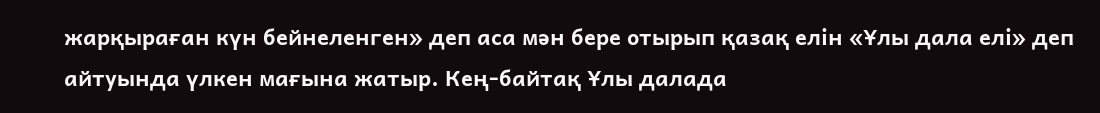жарқыраған күн бейнеленген» деп аса мән бере отырып қазақ елін «Ұлы дала елі» деп айтуында үлкен мағына жатыр. Кең-байтақ Ұлы далада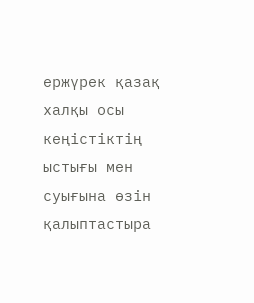ержүрек қазақ халқы осы кеңістіктің ыстығы мен суығына өзін қалыптастыра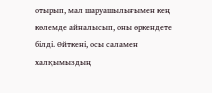отырып, мал шаруашылығымен кең көлемде айналысып, оны өркендете білді. Өйткені, осы саламен халқымыздың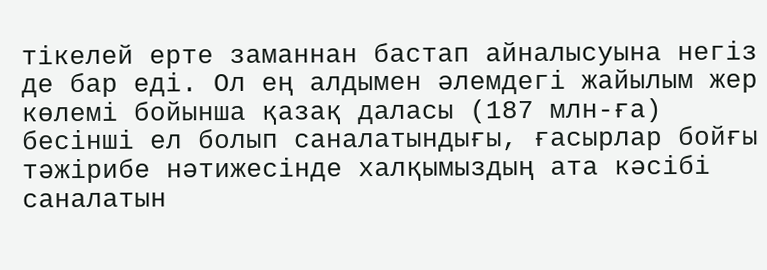тікелей ерте заманнан бастап айналысуына негіз де бар еді. Ол ең алдымен әлемдегі жайылым жер көлемі бойынша қазақ даласы (187 млн-ға) бесінші ел болып саналатындығы, ғасырлар бойғы тәжірибе нәтижесінде халқымыздың ата кәсібі саналатын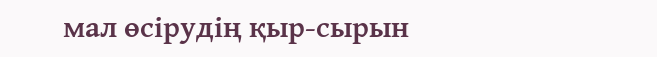мал өсірудің қыр-сырын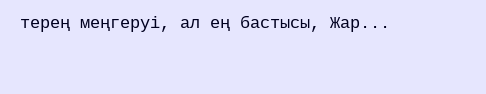терең меңгеруі, ал ең бастысы, Жар...